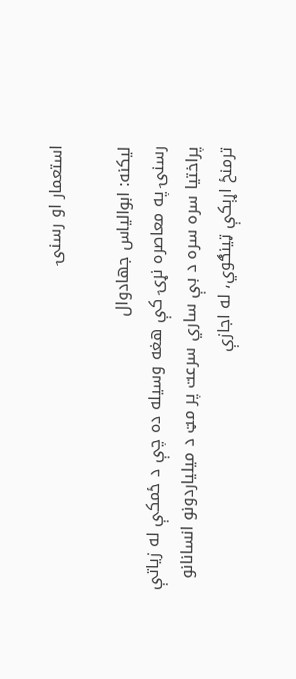استعمار او رسنۍ

لیکنه: ابوالیاس جهادوال
رسنۍ په معاصره نړۍ کې هغه وسيله ده چې د ځمکې له زياتې پراختيا سره سره د بې ساري سرعت پر مټ د ميلياردونو انسانانو ترمنځ اړېکې ټينګوي، له اجازې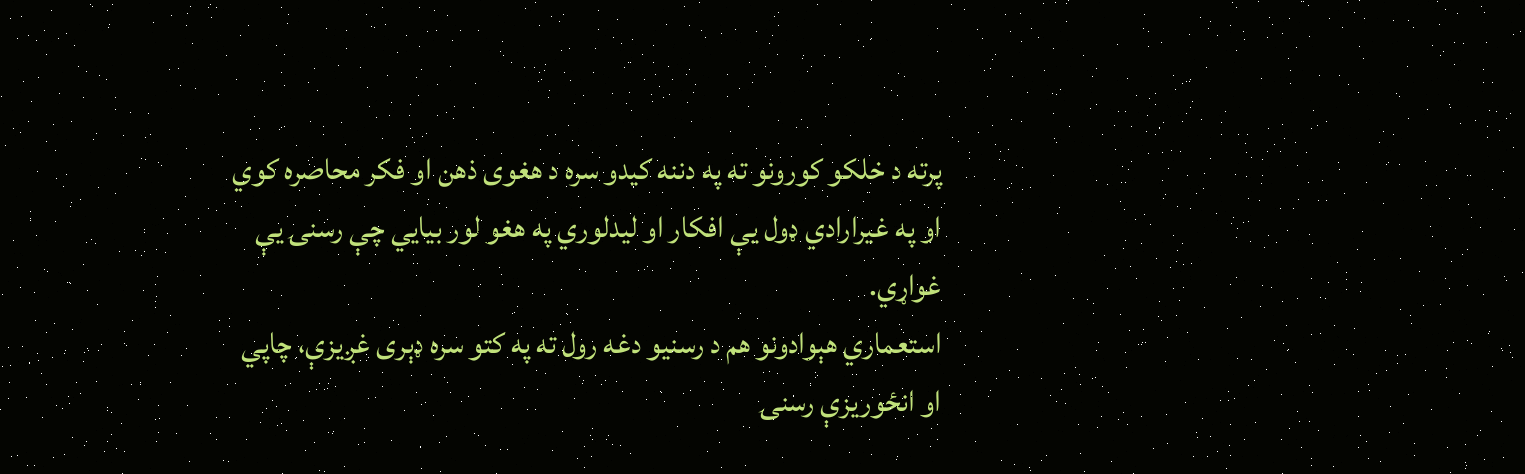پرته د خلکو کورونو ته په دننه کيدو سره د هغوی ذهن او فکر محاصره کوي او په غيرارادي ډول يې افکار او ليدلوري په هغو لور بيايي چې رسنۍ يې غواړي.
استعماري هېوادونو هم د رسنيو دغه رول ته په کتو سره ډېری غږيزې، چاپي او انځوريزې رسنۍ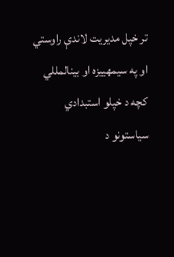تر خپل مديريت لاندې راوستي او په سيمهيیزه او بينالمللي کچه د خپلو استبدادي سياستونو د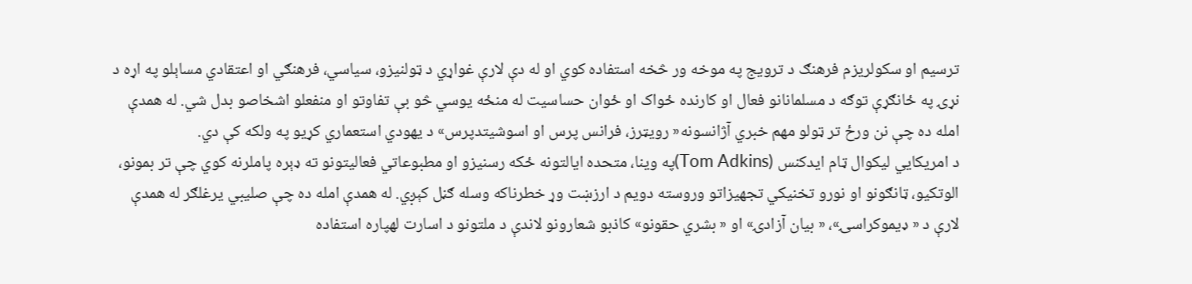ترسيم او سکولريزم فرهنګ د ترويج په موخه ور څخه استفاده کوي او له دې لارې غواړي د ټولنيزو، سياسي، فرهنګي او اعتقادي مساېلو په اړه د نړۍ په ځانګړې توګه د مسلمانانو فعال او کارنده ځواک او ځوان حساسيت له منځه يوسي څو بې تفاوتو او منفعلو اشخاصو بدل شي. له همدې امله ده چې نن ورځ تر ټولو مهم خبري آژانسونه« رويټرز، فرانس پرس او اسوشيتدپرس» د يهودي استعماري کړيو په ولکه کې دي.
د امريکايي ليکوال ټام ايدکنس (Tom Adkins)په وينا، متحده ايالتونه ځکه رسنيزو او مطبوعاتي فعاليتونو ته ډېره پاملرنه کوي چې تر بمونو، الوتکيو، ټانګونو او نورو تخنيکي تجهيزاتو وروسته دويم د ارزښت وړ خطرناکه وسله ګڼل کېږي. له همدې امله ده چې صليبي يرغلګر له همدې لارې د « ډيموکراسۍ»، « بيان آزادۍ» او « بشري حقونو» کاذبو شعارونو لاندې د ملتونو د اسارت لهپاره استفاده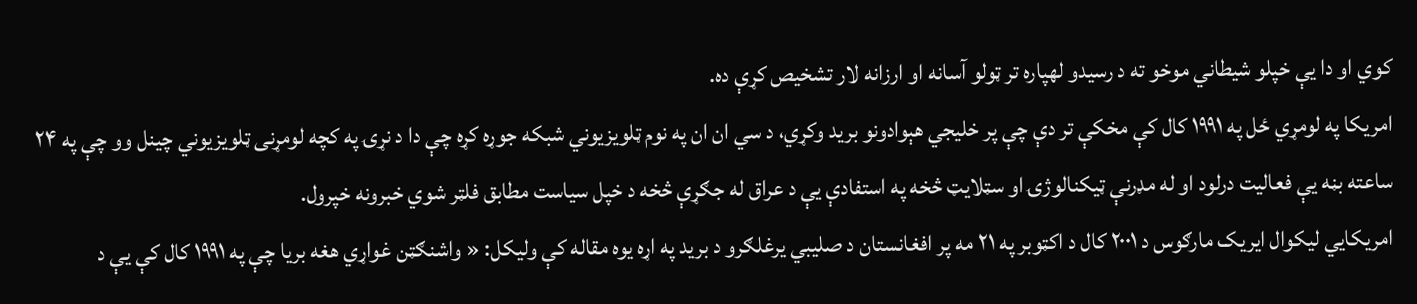کوي او دا يې خپلو شيطاني موخو ته د رسيدو لهپاره تر ټولو آسانه او ارزانه لار تشخيص کړې ده.
امريکا په لومړي ځل په ۱۹۹۱ کال کې مخکې تر دې چې پر خليجي هېوادونو بريد وکړي، د سي ان ان په نوم ټلويزيوني شبکه جوړه کړه چې دا د نړۍ په کچه لومړنی ټلويزيوني چينل وو چې په ۲۴ ساعته بڼه يې فعاليت درلود او له مډرنې ټيکنالوژۍ او سټلايټ څخه په استفادې يې د عراق له جګړې څخه د خپل سياست مطابق فلټر شوي خبرونه خپرول.
امريکايي ليکوال ايريک مارګوس د ۲۰۰۱ کال د اکټوبر په ۲۱ مه پر افغانستان د صليبي يرغلګرو د بريد په اړه يوه مقاله کې وليکل: « واشنګټن غواړي هغه بريا چې په ۱۹۹۱ کال کې يې د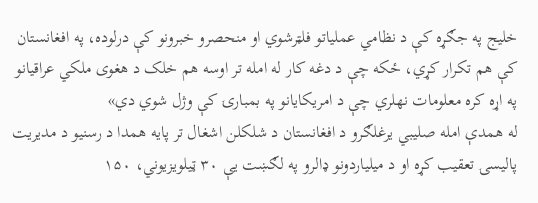خليج په جګړه کې د نظامي عملياتو فلټرشوي او منحصرو خبرونو کې درلوده، په افغانستان کې هم تکرار کړي، ځکه چې د دغه کار له امله تر اوسه هم خلک د هغوی ملکي عراقيانو په اړه کره معلومات نهلري چې د امريکايانو په بمبارۍ کې وژل شوي دي»
له همدې امله صليبي يرغلګرو د افغانستان د شلکلن اشغال تر پايه همدا د رسنيو د مديريت پاليسۍ تعقيب کړه او د ميلياردونو ډالرو په لګښت يې ۳۰ ټيلويزيوني، ۱۵۰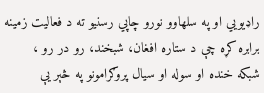راډيويي او په سلهاوو نورو چاپي رسنیو ته د فعاليت زمينه برابره کړه چې د ستاره افغان، شبخند، رو در رو ، شبکه خنده او سوله او سيال پروګرامونو په څېر يې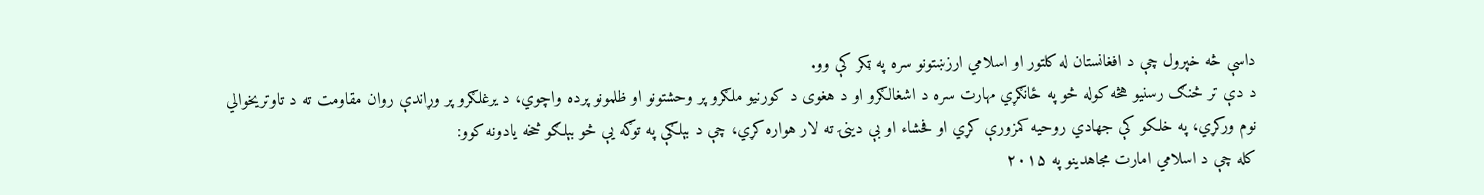داسې څه خپرول چې د افغانستان له کلتور او اسلامي ارزښتونو سره په ټکر کې وو.
د دې تر څنګ رسنيو هڅه کوله څو په ځانګړي مهارت سره د اشغالګرو او د هغوی د کورنيو ملګرو پر وحشتونو او ظلمونو پرده واچوي، د يرغلګرو پر وړاندې روان مقاومت ته د تاوتريخوالي نوم ورکړي، په خلکو کې جهادي روحيه کمزورې کړي او فحشاء او بې دينۍ ته لار هواره کړي، چې د بېلګې په توګه يې څو بېلګو څخه يادونه کوو:
کله چې د اسلامي امارت مجاهدينو په ۲۰۱۵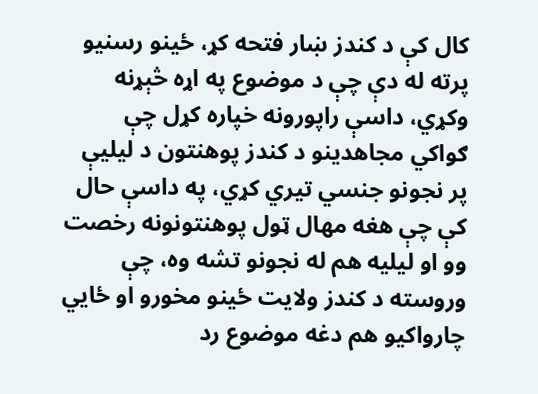کال کې د کندز ښار فتحه کړ، ځينو رسنيو پرته له دې چې د موضوع په اړه څېړنه وکړي، داسې راپورونه خپاره کړل چې ګواکي مجاهدينو د کندز پوهنتون د ليليې پر نجونو جنسي تيري کړي، په داسې حال کې چې هغه مهال ټول پوهنتونونه رخصت وو او ليليه هم له نجونو تشه وه، چې وروسته د کندز ولايت ځينو مخورو او ځايي چارواکيو هم دغه موضوع رد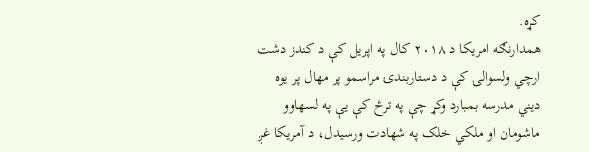کړه.
همدارنګه امريکا د ۲۰۱۸ کال په اپريل کې د کندز دشت ارچي ولسوالۍ کې د دستاربندۍ مراسمو پر مهال پر يوه ديني مدرسه بمبارد وکړ چې په ترڅ کې يې په لسهاوو ماشومان او ملکي خلک په شهادت ورسيدل، د آمريکا غږ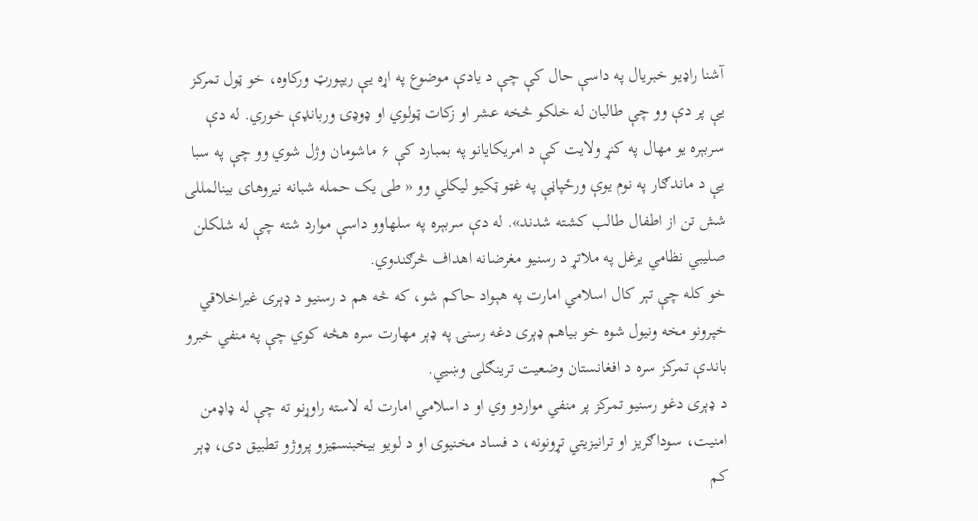آشنا راډيو خبريال په داسې حال کې چې د يادې موضوع په اړه يې ريپورټ ورکاوه، خو ټول تمرکز يې پر دې وو چې طالبان له خلکو څخه عشر او زکات ټولوي او ډوډۍ وربانډې خوري. له دې سربېره يو مهال په کنړ ولايت کې د امريکايانو په بمبارد کې ۶ ماشومان وژل شوي وو چې په سبا يې د ماندګار په نوم يوې ورځپاڼې په غټو ټکيو ليکلي وو « طی يک حمله شبانه نیروهای بینالمللی شش تن از اطفال طالب کشته شدند». له دې سربېره په سلهاوو داسې موارد شته چې له شلکلن صليبي نظامي يرغل په ملاتړ د رسنيو مغرضانه اهداف څرګندوي.
خو کله چې تېر کال اسلامي امارت په هېواد حاکم شو، که څه هم د رسنيو د ډېری غيراخلاقي خپرونو مخه ونيول شوه خو بياهم ډېری دغه رسنۍ په ډېر مهارت سره هڅه کوي چې په منفي خبرو باندې تمرکز سره د افغانستان وضعيت ترينګلی وښيي.
د ډېری دغو رسنيو تمرکز پر منفي مواردو وي او د اسلامي امارت له لاسته راوړنو ته چې له ډاډمن امنيت، سوداګريز او ترانيزيتي تړونونه، د فساد مخنيوی او د لويو بيخبنسټيزو پروژو تطبيق دی، ډېر کم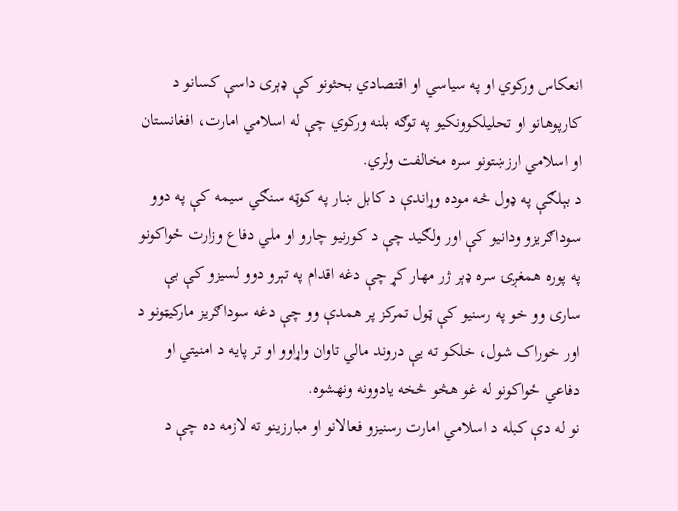انعکاس ورکوي او په سياسي او اقتصادي بحثونو کې ډېری داسې کسانو د کارپوهانو او تحليلکوونکيو په توګه بلنه ورکوي چې له اسلامي امارت، افغانستان او اسلامي ارزښتونو سره مخالفت ولري.
د بېلګې په ډول څه موده وړاندې د کابل ښار په کوټه سنګي سيمه کې په دوو سوداګريزو ودانيو کې اور ولګيد چې د کورنيو چارو او ملي دفاع وزارت ځواکونو په پوره همغږۍ سره ډېر ژر مهار کړ چې دغه اقدام په تېرو دوو لسيزو کې بې ساری وو خو په رسنيو کې ټول تمرکز پر همدې وو چې دغه سوداګريز مارکيټونو د اور خوراک شول، خلکو ته يې دروند مالي تاوان واړاوو او تر پايه د امنيتي او دفاعي ځواکونو له غو هڅو څخه يادوونه ونهشوه.
نو له دې کبله د اسلامي امارت رسنيزو فعالانو او مبارزينو ته لازمه ده چې د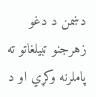دښمن د دغو زهرجنو تبيلغاتو ته پاملرنه وکړي او د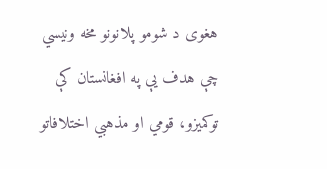هغوی د شومو پلانونو مخه ونيسي چې هدف يې په افغانستان کې توکميزو، قومي او مذهبي اختلافاتو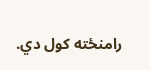رامنځته کول دي.